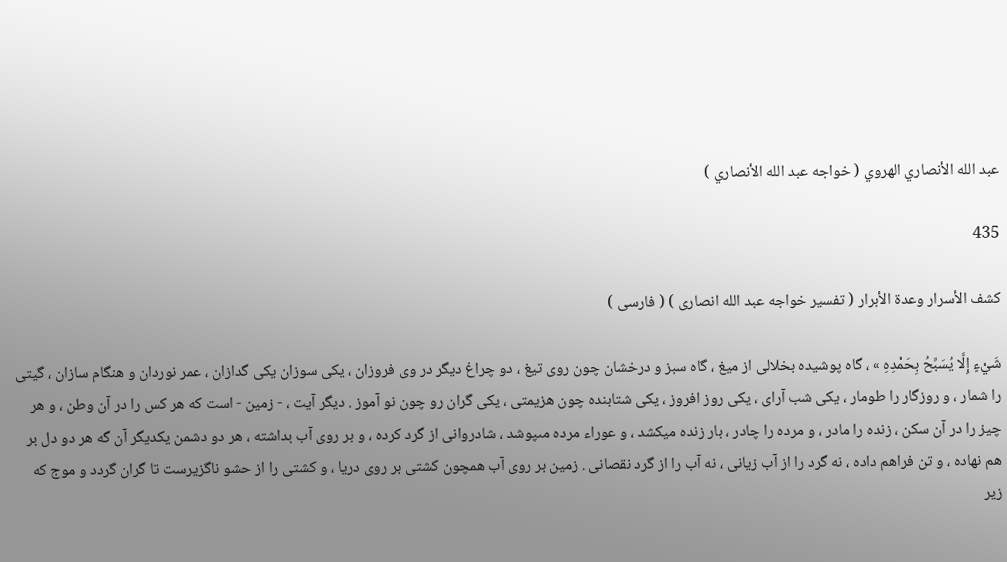عبد الله الأنصاري الهروي ( خواجه عبد الله الأنصاري )

435

كشف الأسرار وعدة الأبرار ( تفسير خواجه عبد الله انصارى ) ( فارسى )

شَيْءٍ إِلَّا يُسَبِّحُ بِحَمْدِهِ » ، گاه پوشيده بخلالى از ميغ ، گاه سبز و درخشان چون روى تيغ ، دو چراغ ديگر در وى فروزان ، يكى سوزان يكى گدازان ، عمر نوردان و هنگام سازان ، گيتى را شمار ، و روزگار را طومار ، يكى شب آراى ، يكى روز افروز ، يكى شتابنده چون هزيمتى ، يكى گران رو چون نو آموز . ديگر آيت ، - زمين - است كه هر كس را در آن وطن ، و هر چيز را در آن سكن ، زنده را مادر ، و مرده را چادر ، بار زنده ميكشد ، و عوراء مرده مىپوشد ، شادروانى از گرد كرده ، و بر روى آب بداشته ، هر دو دشمن يكديگر آن گه هر دو دل بر هم نهاده ، و تن فراهم داده ، نه گرد را از آب زيانى ، نه آب را از گرد نقصانى . زمين بر روى آب همچون كشتى بر روى دريا ، و كشتى را از حشو ناگزيرست تا گران گردد و موج كه زير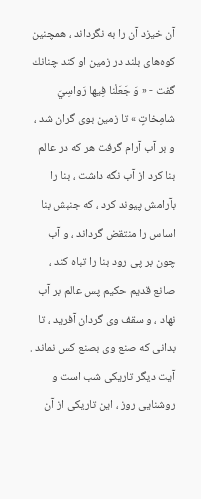آن خيزد آن را به نگرداند ، همچنين كوه‌هاى بلند در زمين او كند چنانك گفت - « وَ جَعَلْنا فِيها رَواسِيَ شامِخاتٍ » تا زمين بوى گران شد ، و بر آب آرام گرفت هر كه در عالم بنا كرد از آب نگه داشت ، بنا را بآرامش پيوند كرد ، كه جنبش بنا اساس را منتقض گرداند ، و آب چون بر پى رود بنا را تباه كند ، صانع قديم حكيم پس عالم بر آب نهاد ، و سقف وى گردان آفريد ، تا بدانى كه صنع وى بصنع كس نماند . آيت ديگر تاريكى شب است و روشنايى روز ، اين تاريكى از آن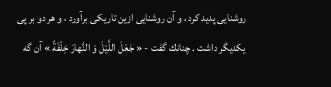روشنايى پديد كرد ، و آن روشنايى ازين تاريكى برآورد ، و هر دو بر پى يكديگر داشت . چنانك گفت - « جَعَلَ اللَّيْلَ وَ النَّهارَ خِلْفَةً » آن گه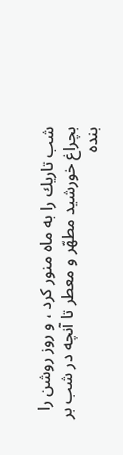شب تاريك را به ماه منور كرد ، و روز روشن را بچراغ خورشيد مطهّر و معطر تا آنچه در شب بر بنده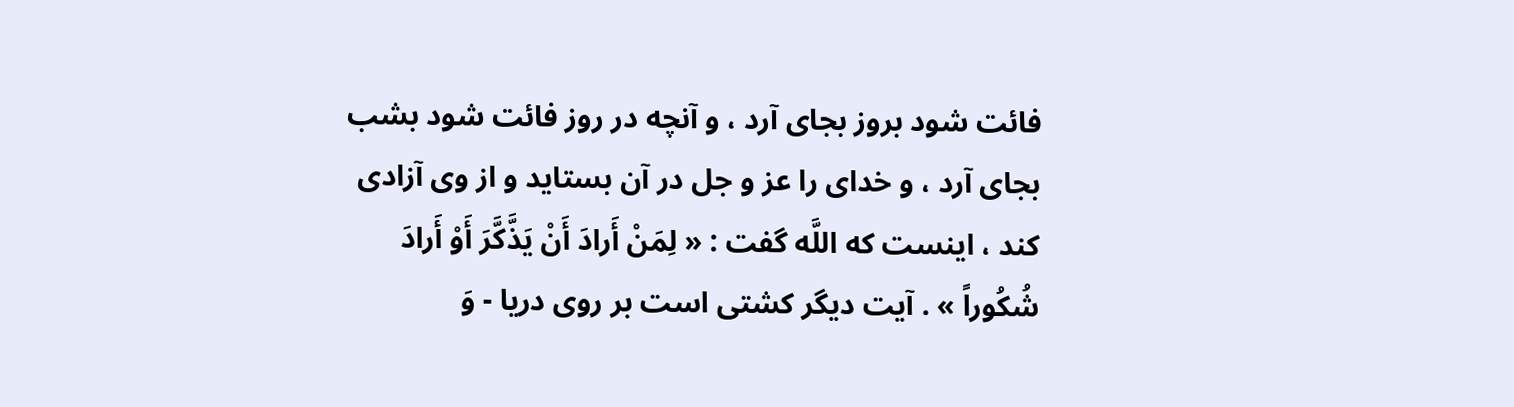فائت شود بروز بجاى آرد ، و آنچه در روز فائت شود بشب بجاى آرد ، و خداى را عز و جل در آن بستايد و از وى آزادى كند ، اينست كه اللَّه گفت : « لِمَنْ أَرادَ أَنْ يَذَّكَّرَ أَوْ أَرادَ شُكُوراً » . آيت ديگر كشتى است بر روى دريا - وَ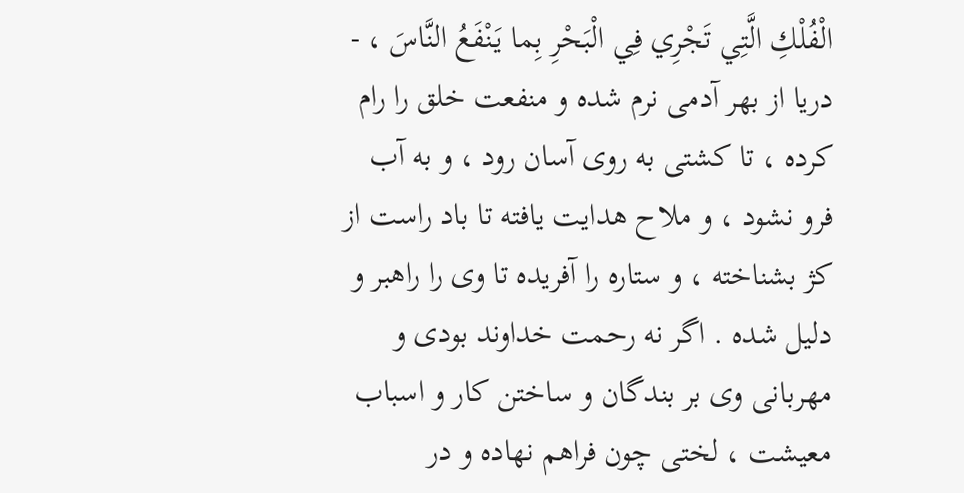الْفُلْكِ الَّتِي تَجْرِي فِي الْبَحْرِ بِما يَنْفَعُ النَّاسَ ، - دريا از بهر آدمى نرم شده و منفعت خلق را رام كرده ، تا كشتى به روى آسان رود ، و به آب فرو نشود ، و ملاح هدايت يافته تا باد راست از كژ بشناخته ، و ستاره را آفريده تا وى را راهبر و دليل شده . اگر نه رحمت خداوند بودى و مهربانى وى بر بندگان و ساختن كار و اسباب معيشت ، لختى چون فراهم نهاده و در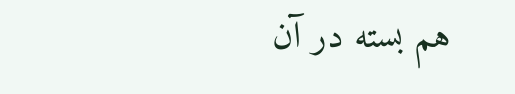هم بسته در آن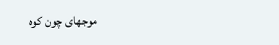موجهاى چون كوه